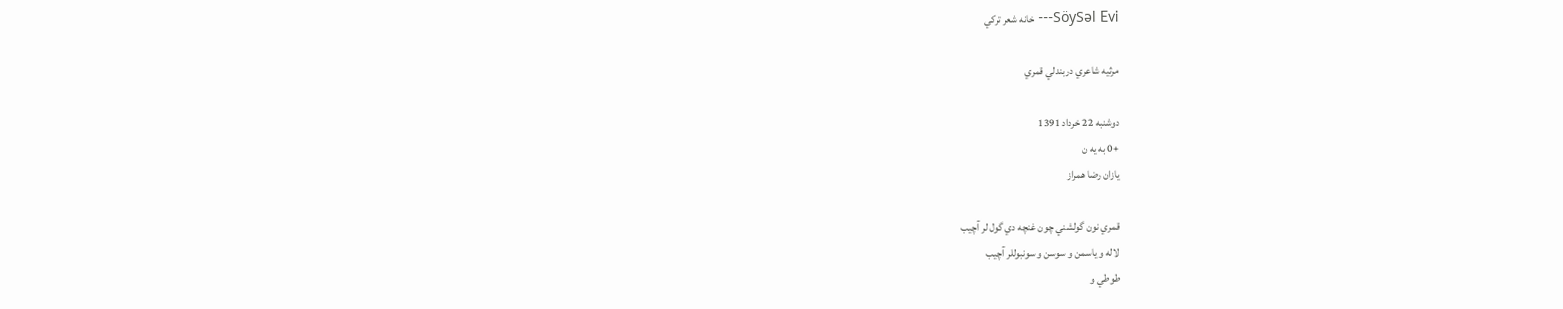SöySəl Evi--- خانه شعر تركي

مرثيه شاعري دربندلي قمري

دوشنبه 22 خرداد 1391
+0 به یه ن
يازان رضا همراز

قمري نون گولشني چون غنچه دي گول لر آچيب
لاله و ياسمن و سوسن و سونبوللر آچيب
طوطي و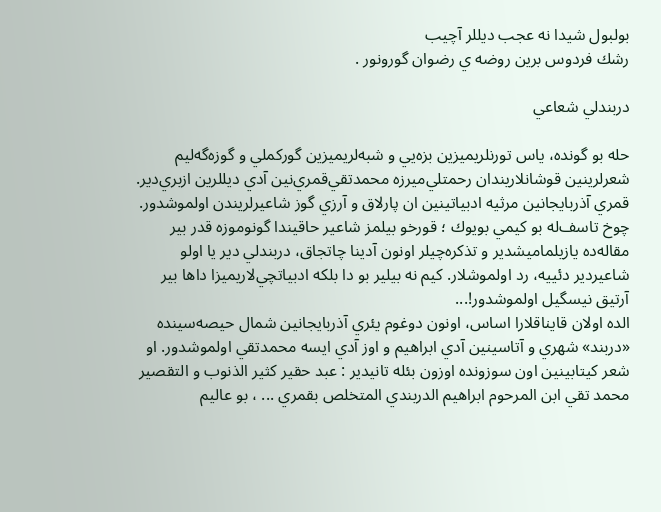بولبول شيدا نه عجب ديللر آچيب
رشك فردوس برين روضه ي رضوان گورونور .

دربندلي شعاعي

حله‌ بو گونده‌، ياس‌ تورنلريميزين‌ بزه‌يي‌ و شبه‌لريميزين‌ گوركملي‌ و گوزه‌گه‌ليم‌ شعرلرينين‌ قوشانلاريندان‌ رحمتلي‌ميرزه‌ محمدتقي‌قمري‌نين‌ آدي‌ ديللرين‌ ازبري‌دير. قمري‌ آذربايجانين‌ مرثيه‌ ادبياتينين‌ ان‌ پارلاق‌ و آرزي‌ گوز شاعيرلريندن‌ اولموشدور. چوخ‌ تاسف‌له‌ بو كيمي‌ بويوك‌ ؛ قورخو بيلمز شاعير حاقيندا گونوموزه‌ قدر بير مقاله‌ده ‌يازيلماميشدير و تذكره‌چيلر اونون‌ آدينا چاتجاق‌، دربندلي‌ دير يا اولو شاعيردير دئييه‌، رد اولموشلار. كيم‌ نه‌ بيلير بو دا بلكه‌ ادبياتچي‌لاريميزا داها بير آرتيق‌ نيسگيل‌ اولموشدور!...
الده‌ اولان‌ قايناقلارا اساس‌، اونون‌ دوغوم‌ يئري‌ آذربايجانين‌ شمال‌ حيصه‌سينده‌ «دربند» شهري‌ و آتاسينين‌ آدي‌ ابراهيم‌ و اوز آدي‌ ايسه‌ محمدتقي‌ اولموشدور. او شعر كيتابينين اون سوزونده اوزون بئله تانيدير : عبد حقير كثير الذنوب و التقصير محمد تقي ابن المرحوم ابراهيم الدربندي المتخلص بقمري ... ، بو عاليم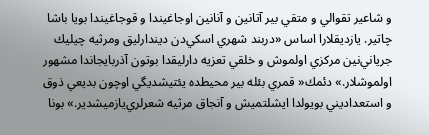و شاعير تقوالي‌ و متقي‌ بير آتانين‌ و آنانين‌ اوجاغيندا و قوجاغيندا بويا باشا چاتير. يازديقلارا اساس‌ «دربند شهري‌ اسكي‌دن‌ ديندارليق‌ ومرثيه‌ چيليك‌ جرياني‌نين‌ مركزي‌ اولموش‌ و خلقي‌ تعزيه‌ دارليقدا بوتون‌ آذربايجاندا مشهور اولموشلار.» دئمك‌« قمري‌ بئله‌ بير محيطده‌ يئتيشديگي‌ اوچون‌ بديعي‌ ذوق‌ و استعداديني‌ بويولدا ايشلتميش‌ و آنجاق‌ مرثيه‌ شعرلري‌يازميشدير.» بونا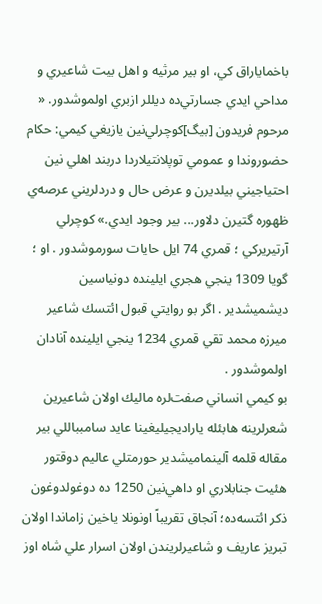باخماياراق‌ كي‌، او بير مرثيه‌ و اهل‌ بيت‌ شاعيري‌ و مداحي‌ ايدي‌ جسارتي‌ده‌ ديللر ازبري ‌اولموشدور. « مرحوم‌ فريدون‌ [بيگ‌]كوچرلي‌نين‌ يازيغي‌ كيمي‌: حكام‌ حضوروندا و عمومي‌ توپلانتيلاردا دربند اهلي‌ نين‌ احتياجيني‌ بيلديرن‌ و عرض‌ حال‌ و دردلريني‌ عرصه‌ي‌ ظهوره‌ گتيرن‌ دلاور... بير وجود ايدي‌.» كوچرلي آرتيريركي ؛ قمري 74 ايل حايات سورموشدور . او ؛ گويا 1309 ينجي هجري ايلينده دونياسين ديشميشدير . اگر بو روايتي قبول ائتسك شاعير ميرزه محمد تقي قمري 1234 ينجي ايلينده آنادان اولموشدور .
بو كيمي‌ انساني‌ صفت‌لره‌ ماليك‌ اولان‌ شاعيرين شعرلرينه هابئله ياراديجيليغينا عايد سامبباللي بير مقاله قلمه آلينماميشدير حورمتلي‌ عاليم‌ دوقتور هئيت‌ جنابلاري‌ او داهي‌نين‌ 1250 ده‌ دوغولدوغون‌ ذكر ائتسه‌ده‌؛ آنجاق‌ تقريباً اونونلا ياخين ‌زاماندا اولان‌ تبريز عاريف‌ و شاعيرلريندن‌ اولان‌ اسرار علي‌ شاه‌ اوز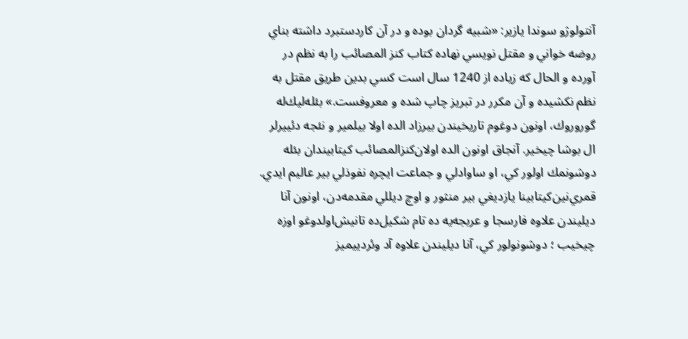آنتولوژو سوندا يازير: «شبيه‌ گردان‌ بوده‌ و در آن‌ كاردستبرد داشته‌ بناي‌ روضه‌ خواني‌ و مقتل‌ نويسي‌ نهاده‌ كتاب‌ كنز المصائب‌ را به‌ نظم‌ در آورده‌ و الحال‌ كه‌ زياده‌ از 1240 سال‌ است‌ كسي‌ بدين‌ طريق‌ مقتل‌ به‌ نظم‌ نكشيده‌ و آن‌ مكرر در تبريز چاپ‌ شده‌ و معروفست‌.» بئله‌ليك‌له‌ گوروروك‌، اونون‌ دوغوم‌ تاريخيندن‌ بيرزاد الده‌ اولا بيلمير و نئجه‌ دئييرلر ال‌ بوشا چيخير. آنجاق‌ اونون‌ الده‌ اولان‌كنزالمصائب‌ كيتابيندان‌ بئله‌ دوشونمك‌ اولور كي‌، او ساوادلي‌ و جماعت‌ ايچره‌ نفوذلي‌ بير عاليم‌ ايدي‌. قمري‌نين‌كيتابينا يازديغي‌ بير منثور و اوچ‌ ديللي‌ مقدمه‌دن‌، اونون‌ آنا ديليندن‌ علاوه‌ فارسجا و عربجه‌يه‌ ده‌ تام‌ شكيل‌ده‌ تانيش‌اولدوغو اوزه‌ چيخيب ؛ دوشونولور كي‌، آنا ديليندن‌ علاوه‌ آد وئردييميز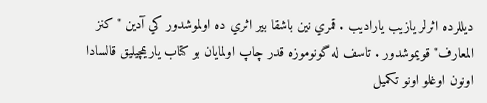ديللرده‌ اثرلر يازيب‌ ياراديب . قمري نين باشقا بير اثري ده اولموشدور كي آدين "كنز المعارف" قويموشدور . تاسف له گونوموزه قدر چاپ اولمايان بو كتاب ياريمچيليق قالسادا اونون اوغلو اونو تكميل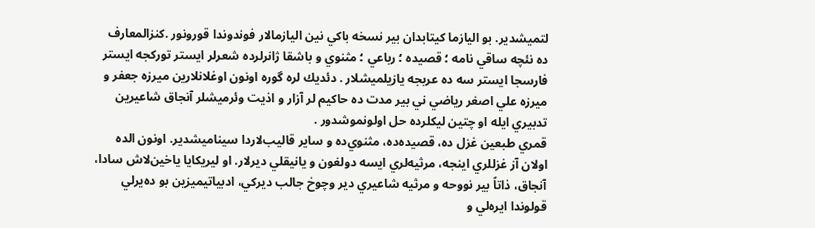لتميشدير. بو اليازما كيتابدان بير نسخه باكي نين اليازمالار فوندوندا قورونور .كنزالمعارف ده نئچه ساقي نامه ؛ قصيده ؛ رباعي ؛ مثنوي و باشقا ژانرلرده شعرلر ايستر توركجه ايستر فارسجا ايستر سه ده عربجه يازيلميشلار . دئديك لره گوره اونون اوغلانلارين ميرزه جعفر و ميرزه علي اصغر رياضي ني بير مدت ده حاكيم لر آزار و اذيت وئرميشلر آنجاق شاعيرين تدبيري ايله او چتين ليكلرده حل اولونموشدور .
قمري‌ طبعين‌ غزل‌ ده‌، قصيده‌ده‌، مثنوي‌ده‌ و ساير قاليب‌لاردا سيناميشدير. اونون‌ الده‌ اولان‌ آز غزللري‌ اينجه‌، مرثيه‌لري‌ ايسه‌ دولغون‌ و يانيقلي‌ ديرلار. او ليريكايا ياخين‌لاش‌ سادا، آنجاق‌، ذاتاً بير نووحه‌ و مرثيه‌ شاعيري‌ دير وچوخ‌ جالب‌ ديركي‌، ادبياتيميزين‌ بو ده‌يرلي‌ قولوندا ايره‌لي‌ و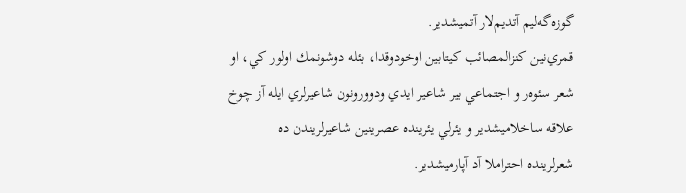گوزه‌گه‌ليم‌ آتديم‌لار آتميشدير.
قمري‌نين‌ كنزالمصائب‌ كيتابين‌ اوخودوقدا، بئله‌ دوشونمك‌ اولور كي‌، او شعر سئوه‌ر و اجتماعي‌ بير شاعير ايدي‌ ودوورونون‌ شاعيرلري‌ ايله‌ آز چوخ‌ علاقه‌ ساخلاميشدير و يئرلي‌ يئرينده‌ عصرينين‌ شاعيرلريندن‌ ده‌ شعرلرينده ‌احتراملا آد آپارميشدير.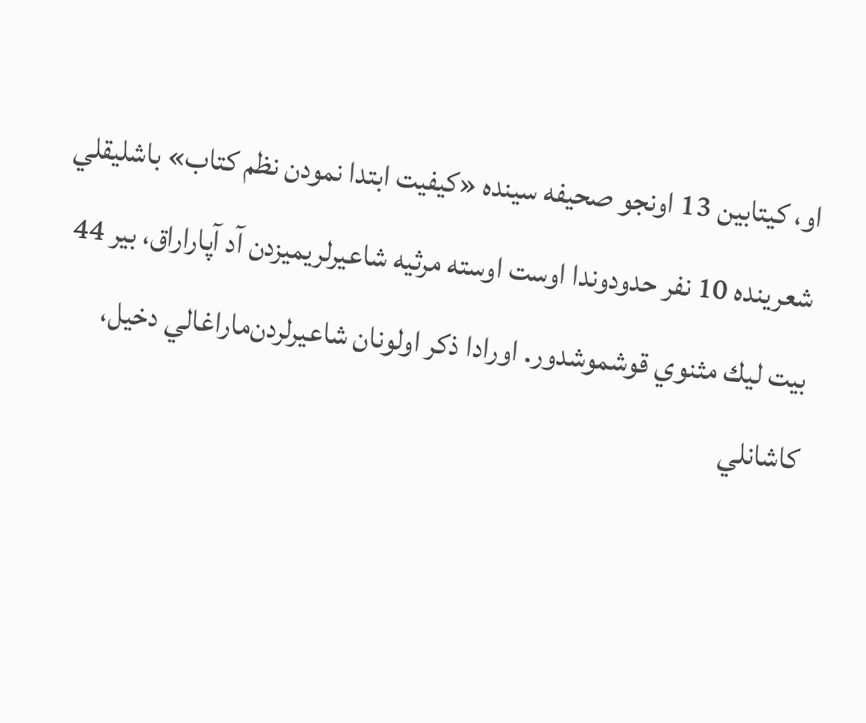او، كيتابين‌ 13 اونجو صحيفه‌ سينده‌ «كيفيت‌ ابتدا نمودن‌ نظم‌ كتاب‌» باشليقلي‌ شعرينده‌ 10 نفر حدودوندا اوست‌ اوسته‌ مرثيه‌ شاعيرلريميزدن‌ آد آپاراراق‌، بير 44 بيت‌ ليك‌ مثنوي‌ قوشموشدور. اورادا ذكر اولونان‌ شاعيرلردن‌ماراغالي‌ دخيل‌، كاشانلي‌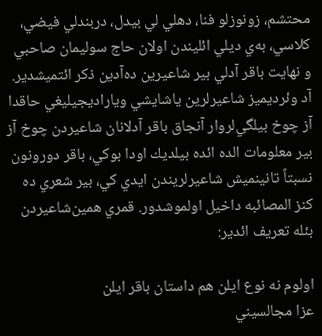محتشم‌، زونوزلو فنا، دهلي‌ لي‌ بيدل‌، دربندلي‌ فيضي‌، كلاسي‌، به‌ي‌ ديلي‌ ائليندن‌ اولان‌ حاج‌ سوليمان‌ صاحبي‌ و نهايت‌ باقر آدلي‌ بير شاعيرين‌ ده‌آدين‌ ذكر ائتميشدير. آد وئرديميز شاعيرلرين‌ ياشايشي‌ وياراديجيليغي‌ حاقدا آز چوخ‌ بيلگي‌لروار آنجاق‌ باقر آدلانان‌ شاعيردن‌ چوخ‌ آز بير معلومات‌ الده‌ ائده‌ بيلديك‌ اودا بوكي‌، باقر دورونون‌ نسبتاً تانينميش‌ شاعيرلريندن‌ ايدي‌ كي‌، بير شعري‌ ده‌ كنز المصائبه‌ داخيل‌ اولموشدور. قمري‌ همين‌شاعيردن‌ بئله‌ تعريف‌ ائدير:

اولوم‌ نه‌ نوع‌ ايلن‌ هم‌ داستان‌ باقر ايلن‌
عزا مجالسيني‌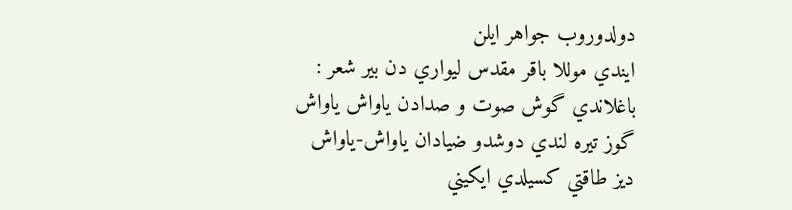دولدوروب‌ جواهر ايلن‌
ايندي‌ موللا باقر مقدس‌ ليواري‌ دن‌ بير شعر :
باغلاندي‌ گوش‌ صوت‌ و صدادن‌ ياواش‌ ياواش‌
گوز تيره‌ لندي‌ دوشدو ضيادان‌ ياواش‌-ياواش‌
ديز طاقتي‌ كسيلدي‌ ايكيني‌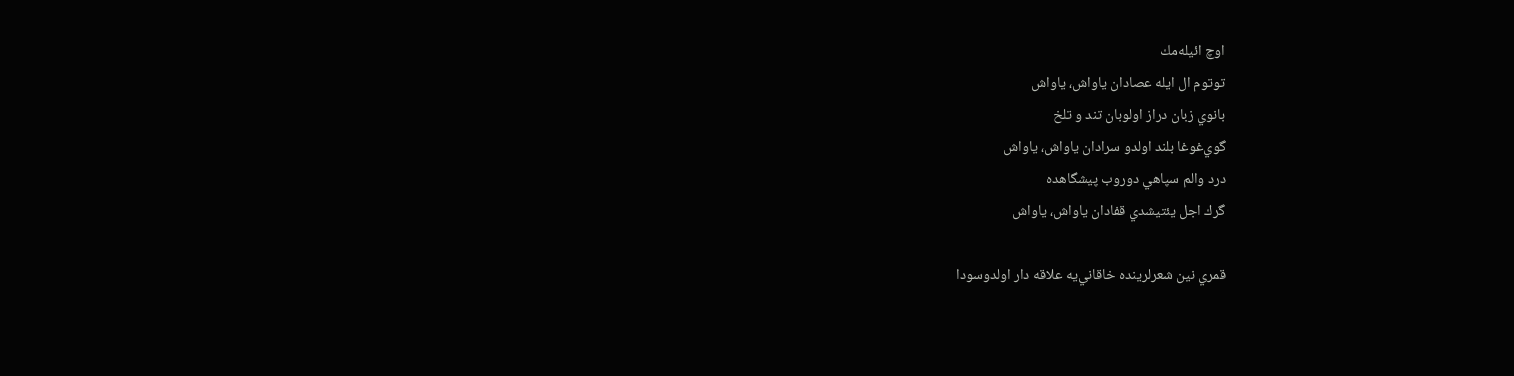اوچ‌ ائيله‌مك‌
توتوم‌ ال‌ ايله‌ عصادان‌ ياواش‌، ياواش‌
بانوي‌ زبان‌ دراز اولوبان‌ تند و تلخ‌
گوي‌غوغا بلند اولدو سرادان‌ ياواش‌، ياواش‌
درد والم‌ سپاهي‌ دوروب‌ پيشگاهده
گرك‌ اجل‌ يئتيشدي‌ قفادان‌ ياواش‌، ياواش‌

قمري‌ نين‌ شعرلرينده‌ خاقاني‌يه‌ علاقه‌ دار اولدوسودا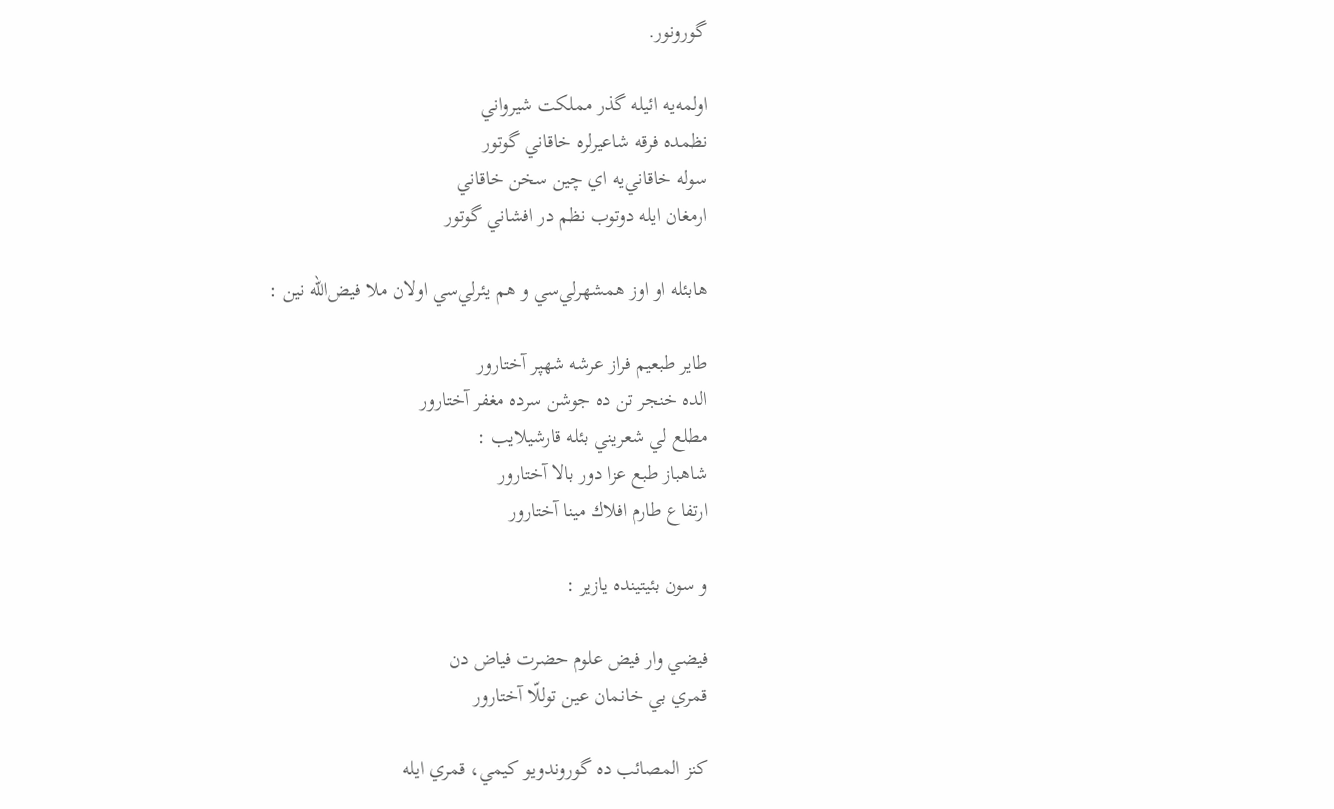گورونور.

اولمه‌يه‌ ائيله‌ گذر مملكت‌ شيرواني
نظمده‌ فرقه‌ شاعيرلره‌ خاقاني‌ گوتور
سوله‌ خاقاني‌يه‌ اي‌ چين‌ سخن‌ خاقاني
ارمغان‌ ايله‌ دوتوب‌ نظم‌ در افشاني‌ گوتور

هابئله‌ او اوز همشهرلي‌سي‌ و هم‌ يئرلي‌سي‌ اولان‌ ملا فيض‌الله‌ نين‌ :

طاير طبعيم‌ فراز عرشه‌ شهپر آختارور
الده‌ خنجر تن‌ ده‌ جوشن‌ سرده‌ مغفر آختارور
مطلع‌ لي‌ شعريني‌ بئله‌ قارشيلايب‌ :
شاهباز طبع‌ عزا دور بالا آختارور
ارتفاع‌ طارم‌ افلاك‌ مينا آختارور

و سون‌ بئيتينده‌ يازير :

فيضي‌ وار فيض‌ علوم‌ حضرت‌ فياض‌ دن‌
قمري‌ بي‌ خانمان‌ عين‌ توللّا آختارور

كنز المصائب‌ ده‌ گوروندويو كيمي‌، قمري‌ ايله‌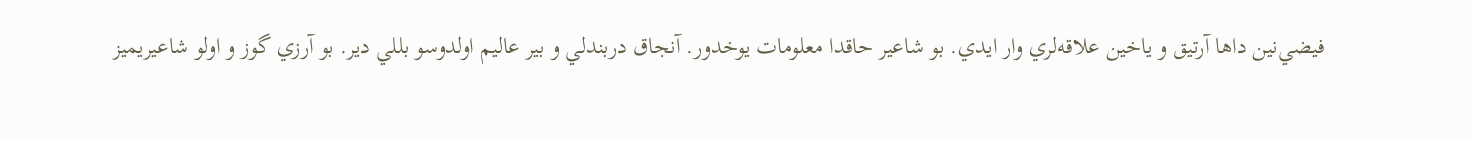فيضي‌نين‌ داها آرتيق‌ و ياخين‌ علاقه‌لري‌ وار ايدي‌. بو شاعير حاقدا معلومات‌ يوخدور. آنجاق‌ دربندلي‌ و بير عاليم‌ اولدوسو بللي‌ دير. بو آرزي‌ گوز و اولو شاعيريميز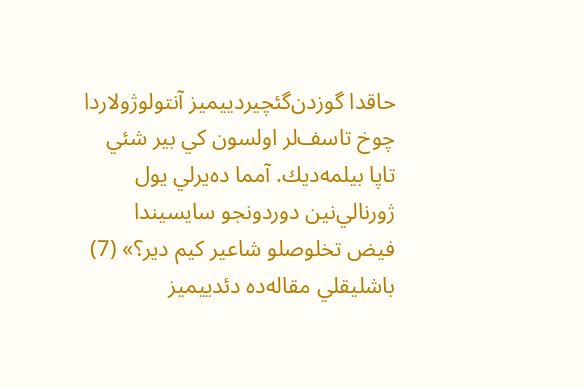حاقدا گوزدن‌گئچيردييميز آنتولوژولاردا چوخ‌ تاسف‌لر اولسون‌ كي‌ بير شئي‌ تاپا بيلمه‌ديك‌. آمما ده‌يرلي‌ يول‌ ژورنالي‌نين‌ دوردونجو ‌سايسيندا فيض‌ تخلوصلو شاعير كيم‌ دير؟» (7) باشليقلي‌ مقاله‌ده‌ دئدييميز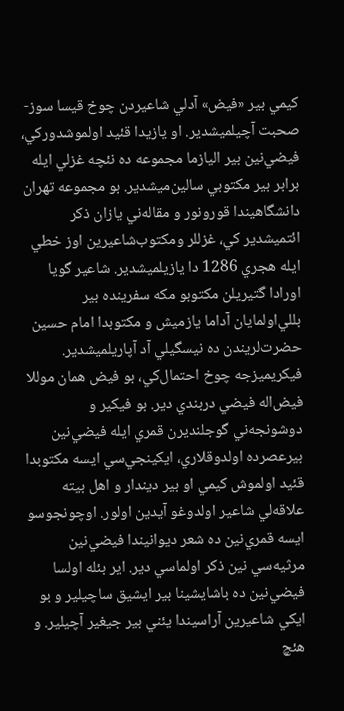كيمي‌ بير «فيض‌» آدلي‌ شاعيردن‌ چوخ‌ قيسا سوز-صحبت‌ آچيلميشدير. او يازيدا قئيد اولموشدوركي‌، فيضي‌نين‌ بير اليازما مجموعه‌ ده‌ نئچه‌ غزلي‌ ايله‌ برابر بير مكتوبي‌ سالين‌ميشدير. بو مجموعه‌ تهران‌ دانشگاهيندا قورونور و مقاله‌ني‌ يازان‌ ذكر ائتميشدير كي‌، غزللر ومكتوب‌شاعيرين‌ اوز خطي‌ ايله‌ هجري‌ 1286 دا يازيلميشدير. شاعير گويا اورادا گتيريلن‌ مكتوبو مكه‌ سفرينده‌ بير بللي‌اولمايان‌ آداما يازميش‌ و مكتوبدا امام‌ حسين‌ حضرت‌لريندن‌ ده‌ نيسگيلي‌ آد آپاريلميشدير. فيكريميزجه‌ چوخ‌ احتمال‌كي‌، بو فيض‌ همان‌ موللا فيض‌اله‌ فيضي‌ دربندي‌ دير. بو فيكير و دوشونجه‌ني‌ گوجلنديرن‌ قمري‌ ايله‌ فيضي‌نين‌ بيرعصرده‌ اولدوقلاري‌، ايكينجي‌سي‌ ايسه‌ مكتوبدا قئيد اولموش‌ كيمي‌ او بير ديندار و اهل‌ بيته‌ علاقه‌لي‌ شاعير اولدوغو آيدين‌ اولور. اوچونجوسو ايسه‌ قمري‌نين‌ ده‌ شعر ديوانيندا فيضي‌نين‌ مرثيه‌سي‌ نين‌ ذكر اولماسي‌ دير. اير بئله‌ اولسا فيضي‌نين‌ ده‌ باشايشينا بير ايشيق‌ ساچيلير و بو ايكي‌ شاعيرين‌ آراسيندا يئني‌ بير جيغير آچيلير. و هئچ‌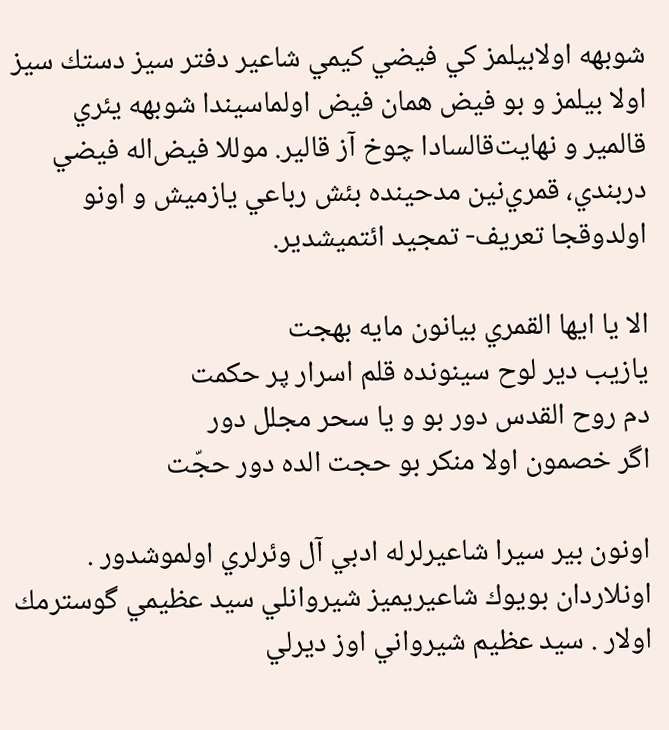شوبهه‌ اولابيلمز كي‌ فيضي‌ كيمي‌ شاعير دفتر سيز دستك‌ سيز اولا بيلمز و بو فيض‌ همان‌ فيض‌ اولماسيندا شوبهه‌ يئري‌ قالمير و نهايت‌قالسادا چوخ‌ آز قالير. موللا فيض‌اله‌ فيضي‌ دربندي‌، قمري‌نين‌ مدحينده‌ بئش رباعي‌ يازميش‌ و اونو اولدوقجا تعريف‌- تمجيد ائتميشدير.

الا يا ايها القمري‌ بيانون‌ مايه‌ بهجت‌
يازيب‌ دير لوح‌ سينونده‌ قلم‌ اسرار پر حكمت‌
دم‌ روح‌ القدس‌ دور بو و يا سحر مجلل‌ دور
اگر خصمون‌ اولا منكر بو حجت‌ الده‌ دور حجّت‌

اونون بير سيرا شاعيرلرله ادبي آل وئرلري اولموشدور . اونلاردان بويوك شاعيريميز شيروانلي سيد عظيمي گوسترمك اولار . سيد عظيم شيرواني اوز ديرلي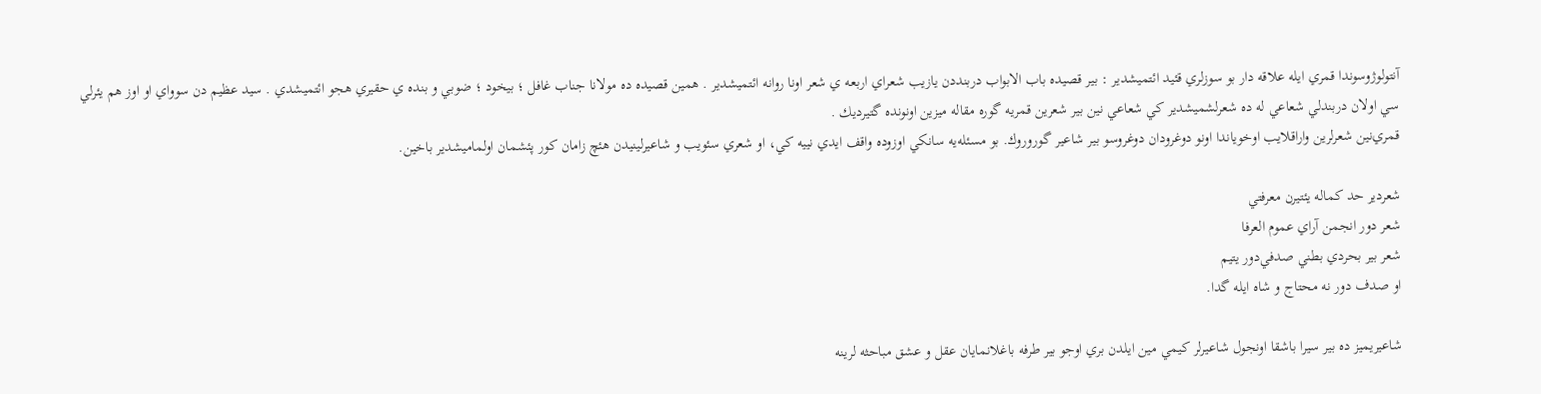آنتولوژوسوندا قمري ايله علاقه دار بو سوزلري قئيد ائتميشدير : بير قصيده باب الابواب دربنددن يازيب شعراي اربعه ي شعر اونا روانه ائتميشدير . همين قصيده ده مولانا جناب غافل ؛ بيخود ؛ ضوبي و بنده ي حقيري هجو ائتميشدي . سيد عظيم دن سوواي او اوز هم يئرلي سي اولان دربندلي شعاعي له ده شعرلشميشدير كي شعاعي نين بير شعرين قمريه گوره مقاله ميزين اونونده گتيرديك .
قمري‌نين‌ شعرلرين‌ واراقلايب‌ اوخوياندا اونو دوغرودان‌ دوغروسو بير شاعير گوروروك‌. بو مسئله‌يه‌ سانكي‌ اوزوده‌ واقف‌ ايدي‌ نييه‌ كي‌، او شعري‌ سئويب‌ و شاعيرلينيدن‌ هئچ‌ زامان‌ كور پئشمان‌ اولماميشدير باخين‌.

شعردير حد كماله‌ يئتيرن‌ معرفتي
شعر دور انجمن‌ آراي‌ عموم‌ العرفا
شعر بير بحردي بطني‌ صدفي‌دور يتيم‌
او صدف‌ دور نه‌ محتاج‌ و شاه‌ ايله‌ گدا.

شاعيريميز ده بير سيرا باشقا اونجول شاعيرلر كيمي مين ايلدن بري اوجو بير طرفه باغلانمايان عقل و عشق مباحثه لرينه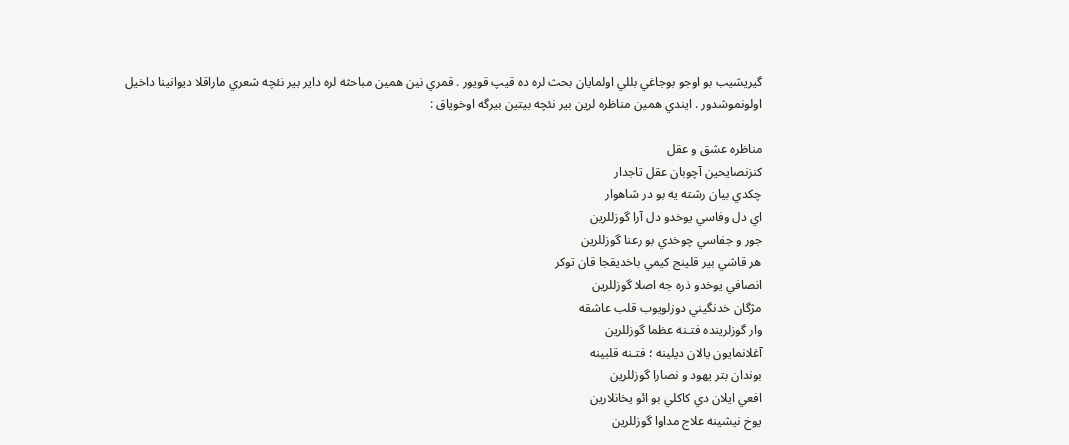گيريشيب بو اوجو بوجاغي بللي اولمايان بحث لره ده قيپ قويور . قمري نين همين مباحثه لره داير بير نئچه شعري ماراقلا ديوانينا داخيل اولونموشدور . ايندي همين مناظره لرين بير نئچه بيتين بيرگه اوخوياق :

مناظره عشق و عقل
كنزنصايحين آچوبان عقل تاجدار
چكدي بيان رشته يه بو در شاهوار
اي دل وفاسي يوخدو دل آرا گوزللرين
جور و جفاسي چوخدي بو رعنا گوزللرين
هر قاشي بير قلينج كيمي باخديقجا قان توكر
انصافي يوخدو ذره جه اصلا گوزللرين
مژگان خدنگيني دوزلويوب قلب عاشقه
وار گوزلرينده فتـنه عظما گوزللرين
آغلانمايون يالان ديلينه ؛ فتـنه قلبينه
بوندان بتر يهود و نصارا گوزللرين
افعي ايلان دي كاكلي بو ائو يخانلارين
يوخ نيشينه علاج مداوا گوزللرين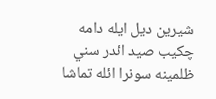شيرين ديل ايله دامه چكيب صيد ائدر سني
ظلمينه سونرا ائله تماشا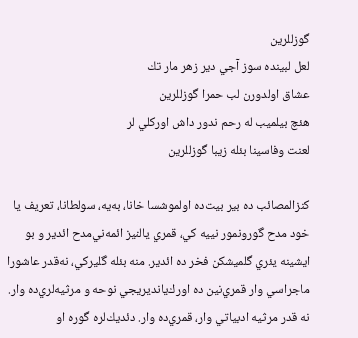گوزللرين
لعل لبينده سوز آجي دير زهر مار تك
عشاق اولدورن لب حمرا گوزللرين
هئچ بيلميب له رحم ندور داش اوركلي لر
لعنت وفاسينا بئله زيبا گوزللرين

كنزالمصائب‌ ده‌ بير بيت‌ده‌ اولموشسا خانا، به‌يه‌، سولطانا، تعريف‌ يا خود مدح‌ گورونمور نييه‌ كي‌، قمري‌ يالنيز ائمه‌ني‌مدح‌ ائدير و بو ايشينه‌ يئري‌ گلميشكن‌ فخر ده ائدير. منه‌ بئله‌ گليركي‌، نه‌قدر عاشورا ماجراسي‌ وار قمري‌نين‌ ده‌ اورك‌يانديريجي‌ نوحه‌ و مرثيه‌لري‌ده‌ وار. نه‌ قدر مرثيه‌ ادبياتي‌ وار، قمري‌ده‌ وار. دئديك‌لره‌ گوره‌ او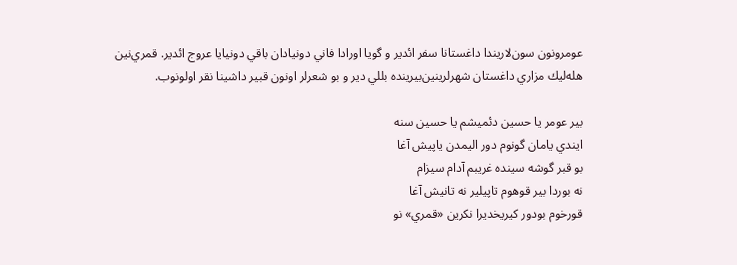عومرونون‌ سون‌لاريندا داغستانا سفر ائدير و گويا اورادا فاني‌ دونيادان‌ باقي‌ دونيايا عروج‌ ائدير. قمري‌نين‌ هله‌ليك‌ مزاري‌ داغستان‌ شهرلرينين‌بيرينده‌ بللي‌ دير و بو شعرلر اونون‌ قبير داشينا نقر اولونوب‌.

بير عومر يا حسين‌ دئميشم‌ يا حسين‌ سنه
ايندي‌ يامان‌ گونوم‌ دور اليمدن‌ ياپيش‌ آغا
بو قبر گوشه‌ سينده‌ غريبم‌ آدام‌ سيزام‌
نه‌ بوردا بير قوهوم‌ تاپيلير نه‌ تانيش‌ آغا
قورخوم‌ بودور كيريخديرا نكرين‌ «قمري‌» نو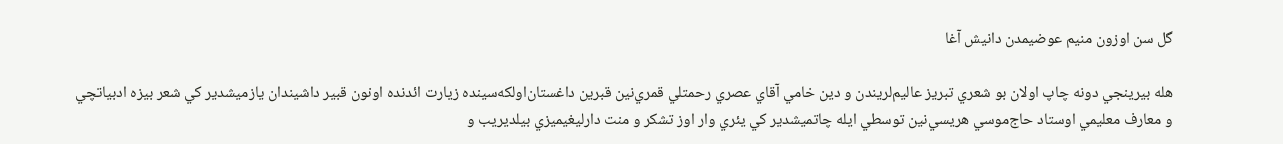گل‌ سن‌ اوزون‌ منيم‌ عوضيمدن‌ دانيش‌ آغا

هله‌ بيرينجي‌ دونه‌ چاپ‌ اولان‌ بو شعري‌ تبريز عاليم‌لريندن‌ و دين‌ خامي‌ آقاي‌ عصري‌ رحمتلي‌ قمري‌نين‌ قبرين‌ داغستان‌اولكه‌سينده‌ زيارت‌ ائدنده‌ اونون‌ قبير داشيندان‌ يازميشدير كي‌ شعر بيزه‌ ادبياتچي‌ و معارف‌ معليمي‌ اوستاد حاج‌موسي‌ هريسي‌نين‌ توسطي‌ ايله‌ چاتميشدير كي‌ يئري‌ وار اوز تشكر و منت‌ دارليغيميزي‌ بيلديريب‌ و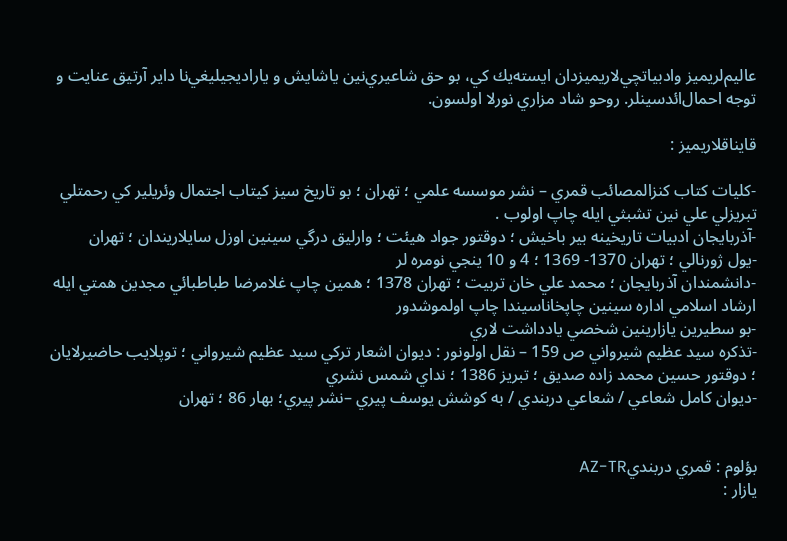عاليم‌لريميز وادبياتچي‌لاريميزدان‌ ايسته‌يك‌ كي‌، بو حق‌ شاعيري‌نين‌ ياشايش‌ و ياراديجيليغي‌نا داير آرتيق‌ عنايت‌ و توجه‌ احمال‌ائدسينلر. روحو شاد مزاري‌ نورلا اولسون‌.

قايناقلاريميز :

-كليات كتاب كنزالمصائب قمري – نشر موسسه علمي ؛ تهران ؛ بو تاريخ سيز كيتاب اجتمال وئريلير كي رحمتلي تبريزلي علي نين تشبثي ايله چاپ اولوب .
-آذربايجان ادبيات تاريخينه بير باخيش ؛ دوقتور جواد هيئت ؛ وارليق درگي سينين اوزل سايلاريندان ؛ تهران
-يول ژورنالي ؛ تهران 1370- 1369 ؛ 4 و 10 ينجي نومره لر
-دانشمندان آذربايجان ؛ محمد علي خان تربيت ؛ تهران 1378 ؛ همين چاپ غلامرضا طباطبائي مجدين همتي ايله ارشاد اسلامي اداره سينين چاپخاناسيندا چاپ اولموشدور
-بو سطيرين يازارينين شخصي يادداشت لاري
-تذكره سيد عظيم شيرواني ص 159 – نقل اولونور : ديوان اشعار تركي سيد عظيم شيرواني ؛ توپلايب حاضيرلايان ؛ دوقتور حسين محمد زاده صديق ؛ تبريز 1386 ؛ نداي شمس نشري
-ديوان كامل شعاعي / شعاعي دربندي / به كوشش يوسف پيري –نشر پيري؛ بهار 86 ؛ تهران


بؤلوم : قمري دربنديAZ-TR
یازار :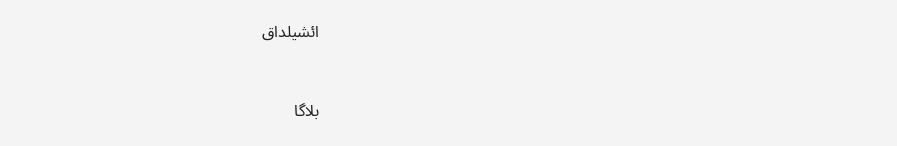ائشيلداق


بلاگا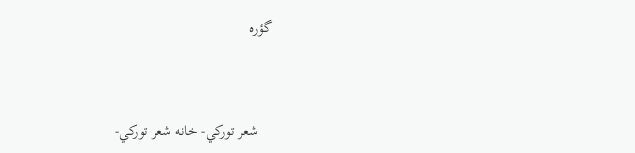گؤره



    شعر توركي- خانه شعر توركي-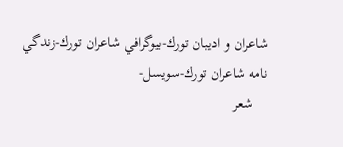شاعران و اديبان تورك-بيوگرافي شاعران تورك-زندگي نامه شاعران تورك-سويسل-
    شعر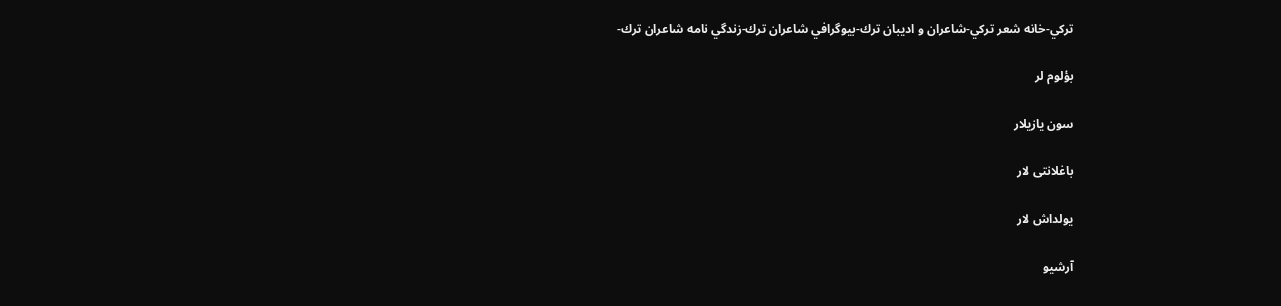تركي-خانه شعر تركي-شاعران و اديبان ترك-بيوگرافي شاعران ترك-زندگي نامه شاعران ترك-

بؤلوم لر

سون یازیلار

باغلانتی لار

یولداش لار

آرشیو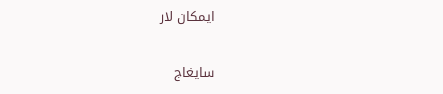ایمکان لار

سایغاج